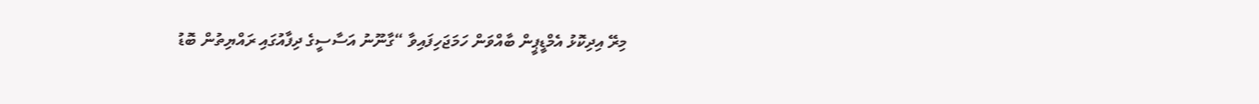މިރޭ އިދިކޮޅު އެމްޑީޕީން ބާއްވަން ހަމަޖަހިފައިވާ “ގާނޫނު އަސާސީގެ ދިފާއުގައި ރައްޔިތުން ބޮޑު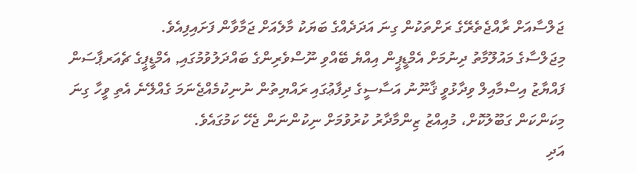ޖަލްސާއަށް ރާއްޖެތެރޭގެ ރަށްތަކުން ގިނަ އަދަދެއްގެ ބަޔަކު މާލެއަށް ޖަމާވާން ފަށައިފިއެވެ.
މިޖަލްސާގެ މައުލޫމާތު ދިނުމަށް އެމްޑީޕީން އިއްޔެ ބޭއްވި ނޫސްވެރިންގެ ބައްދަލުވުމުގައި, އެމްޑީޕީގެ ޗެއަރޕާސަން ފައްޔާޒު އިސްމާއިލް ވިދާޅުވީ ޤާނޫނު އަސާސީގެ ދިފާޢުގައި ރައްޔިތުން ނުނިކުމެއްޖެނަމަ ގެއްލޭނެ އެތި ވީހާ ގިނަ މިކަންކަން ގަބޫލުކޮށް، މުއިއްޒު ޒިންމާދާރު ކުރުވުމަށް ނިކުންނަން ޖެހޭ ކަމުގައެވެ.
އަދި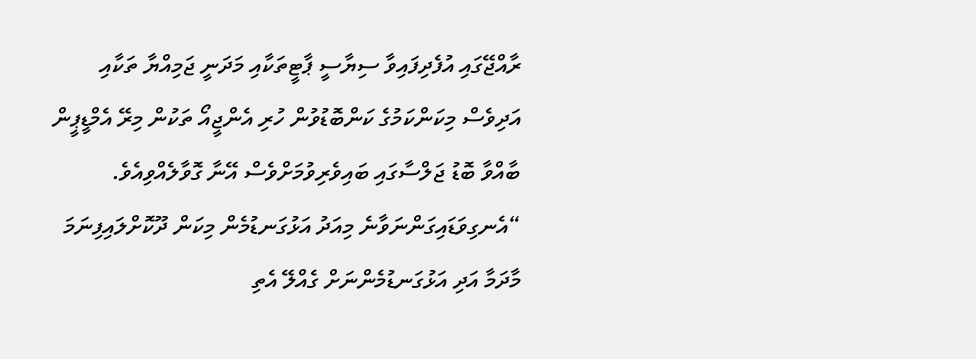ރާއްޖޭގައި އުފެދިފައިވާ ސިޔާސީ ޕާޓީތަކާއި މަދަނީ ޖަމިއްޔާ ތަކާއި އަދިވެސް މިކަންކަމުގެ ކަންބޮޑުވުން ހުރި އެންޖީއޯ ތަކުން މިރޭ އެމްޑީޕީން ބާއްވާ ބޮޑު ޖަލްސާގައި ބައިވެރިވުމަށްވެސް އޭނާ ގޮވާލެއްވިއެވެ.
“އެނގިވަޑައިގަންނަވާނެ މިއަދު އަޅުގަނޑުމެން މިކަން ދޫކޮށްލައިފިނަމަ މާދަމާ އަދި އަޅުގަނޑުމެންނަށް ގެއްލޭ އެތި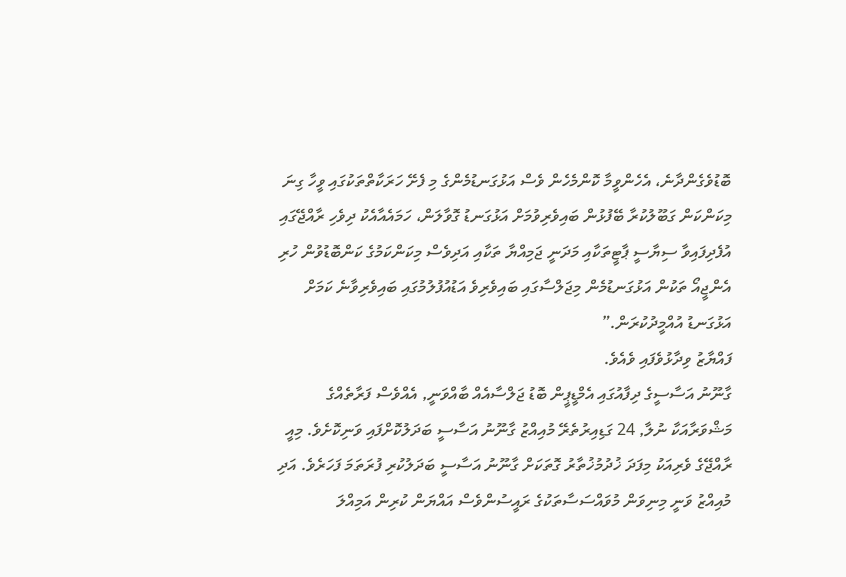ބޮޑުވެގެންދާނެ، އެހެންވީމާ ކޮންމެހެން ވެސް އަޅުގަނޑުމެންގެ މި ފެށޭ ހަރަކާތްތަކުގައި ވީހާ ގިނަ މިކަންކަން ގަބޫލުކުރާ ބޭފުޅުން ބައިވެރިވުމަށް އަޅުގަނޑު ގޮވާލަން، ހަމައެއާއެކު ދިވެހި ރާއްޖޭގައި އުފެދިފައިވާ ސިޔާސީ ޕާޓީތަކާއި މަދަނީ ޖަމިއްޔާ ތަކާއި އަދިވެސް މިކަންކަމުގެ ކަންބޮޑުވުން ހުރި އެންޖީއޯ ތަކުން އަޅުގަނޑުމެން މިޖަލްސާގައި ބައިވެރިވެ އަޑުއުފުލުމުގައި ބައިވެރިވާނެ ކަމަށް އަޅުގަނޑު އުއްމީދުކުރަން.”
ފައްޔާޒު ވިދާޅުވެފައި ވެއެވެ.
ގާނޫނު އަސާސީގެ ދިފާއުގައި އެމްޑީޕީން ބޮޑު ޖަލްސާއެއް ބާއްވަނީ, އެއްވެސް ފަރާތެއްގެ މަޝްވަރާއަކާ ނުލާ, 24 ގަޑިއިރުތެރޭ މުއިއްޒު ގާނޫނު އަސާސީ ބަދަލުކޮށްފައި ވަނިކޮށެވެ. މިއީ ރާއްޖޭގެ ވެރިއަކު މިފަދަ ޚުދުމުޚުތާރު ގޮތަކަށް ގާނޫނު އަސާސީ ބަދަލުކުރި ފުރަތަމަ ފަހަރެވެ. އަދި މުއިއްޒު ވަނީ މިނިވަން މުވައްސަސާތަކުގެ ރައީސުންވެސް އައްޔަން ކުރިން އަމިއްލަ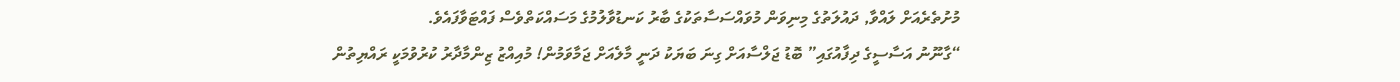މުށުތެރެއަށް ލައްވާ, ދައުލަތުގެ މިނިވަން މުވައްސަސާތަކުގެ ބާރު ކަނޑުވާލުމުގެ މަސައްކަތްވެސް ފައްޓަވާފައެވެ.
“ގާނޫނު އަސާސީގެ ދިފާއުގައި” ބޮޑު ޖަލްސާއަށް ގިނަ ބަޔަކު ދަނީ މާލެއަށް ޖަމާވަމުން! މުއިއްޒު ޒިންމާދާރު ކުރުވުމަކީ ރައްޔިތުން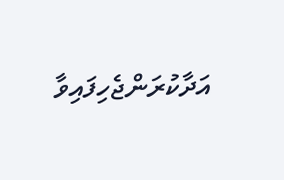އަދާކުރަންޖެހިފައިވާ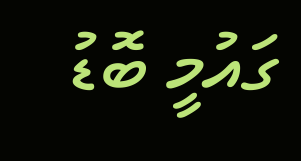ގައުމީ ބޮޑު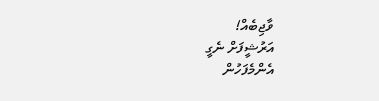ވާޖިބެއް!
އަރުޝީފަށް ނެގީ
އެންމެފަހުން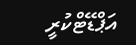އަޕްޑޭޓްކުރީ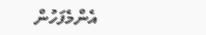އެންމެފަހުން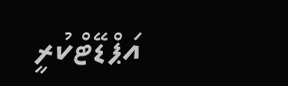އަޕްޑޭޓްކުރީ